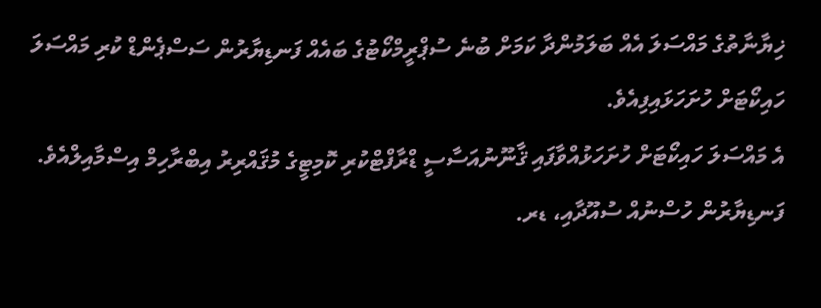ޚިޔާނާތުގެ މައްސަލަ އެއް ބަލަމުންދާ ކަމަށް ބުނެ ސުޕްރީމްކޯޓުގެ ބައެއް ފަނޑިޔާރުން ސަސްޕެންޑް ކުރި މައްސަލަ ހައިކޯޓަށް ހުށަހަޅައިފިއެވެ.
އެ މައްސަލަ ހައިކޯޓަށް ހުށަހަޅުއްވާފައި ޤާނޫނުއަސާސީ ޑްރާފްޓްކުރި ކޮމިޓީގެ މުޤައްރިރު އިބްރާހިމް އިސްމާއިލްއެވެ.
ފަނޑިޔާރުން ހުސްނުއް ސުއޫދާއި، ޑރ.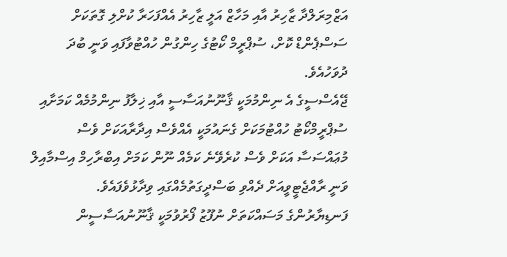އަޒްމިރަލްދާ ޒާހިރު އާއި މަހާޒް އަލީ ޒާހިރު އެއްފަހަރާ ކުށްލި ގޮތަކަށް ސަސްޕެންޑް ކޮށް، ސުޕްރީމް ކޯޓުގެ ހިންގުން ހުއްޓުވާފައި ވަނީ ބުދަ ދުވަހުއެވެ.
ޖޭއެސްސީގެ އެ ނިންމުމަކީ ޤާނޫނުއަސާސީ އާއި ޚިލާފު ނިންމުމެއް ކަމަށާއި ސުޕްރީމްކޯޓު ހުއްޓުމަކަށް ގެނައުމަކީ އެއްވެސް އިދާރާއަކަށް ވެސް މުޢައްސަސާ އަކަށް ވެސް ކުރެވޭނެ ކަމެއް ނޫން ކަމަށް އިބްރާހިމް އިސްމާއިލް ވަނީ ރާއްޖެޓީވީއަށް ދެއްވި ބަސްދީގަތުމެއްގައި ވިދާޅުވެފައެވެ.
ފަނޑިޔާރުންގެ މަސައްކަތަށް ނުފޫޒު ފޯރުވުމަކީ ޤާނޫނުއަސާސީން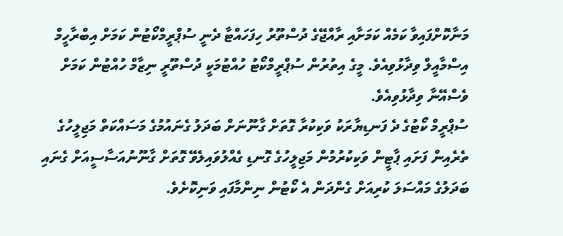މަނާކޮށްފައިވާ ކަމެއް ކަމަށާއި ރާއްޖޭގެ ދުސްތޫރު ހިފަހައްޓާ ދެނީ ސުޕްރީމްކޯޓުން ކަމަށް އިބްރާހީމް އިސްމާއީލް ވިދާޅުވިއެވެ. މީގެ އިތުރުން ސުޕްރީމްކޯޓު ހުއްޓުމަކީ ދުސްތޫރީ ނިޒާމް ހުއްޓުން ކަމަށް ވެސްއޭނާ ވިދާޅުވިއެވެ.
ސުޕްރީމް ކޯޓުގެ ދެ ފަނޑިޔާރަކު ވަކިކުރާ ގޮތަށް ގާނޫނަށް ބަދަލު ގެނައުމުގެ މަސައްކަތް މަޖިލީހުގެ ތެރެއިން ފަށައި ޕާޓީން ވަކިކުރުމުން މަޖިލީހުގެ ގޮނޑި ގެއްލުވައިލެވޭ ގޮތަށް ގާނޫނުއަސާސީއަށް ގެނައި ބަދަލުގެ މައްސަލަ ކުރިއަށް ގެންދަން އެ ކޯޓުން ނިންމާފައި ވަނިކޮށެވެ.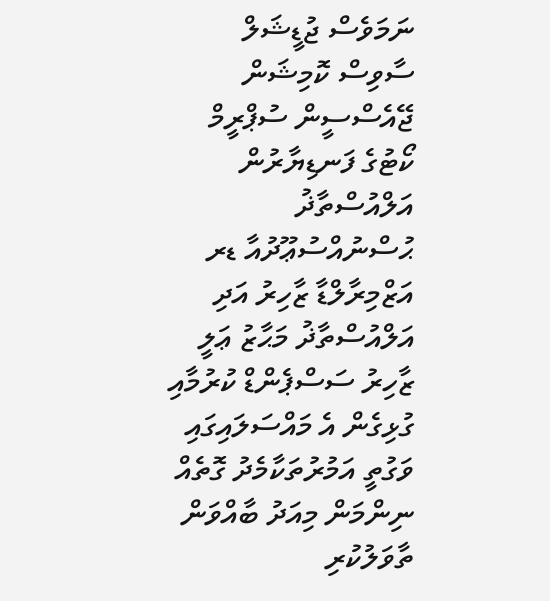ނަމަވެސް ޖުޑީޝަލް ސާވިސް ކޮމިޝަން ޖޭއެސްސީން ސުޕްރީމް ކޯޓުގެ ފަނޑިޔާރުން އަލްއުސްތާޛު ޙުސްނުއްސުޢޫދުއާ ޑރ އަޒްމިރާލްޑާ ޒާހިރު އަދި އަލްއުސްތާޛު މަޙާޒު ޢަލީ ޒާހިރު ސަސްޕެންޑް ކުރުމާއި ގުޅިގެން އެ މައްސަލައިގައި ވަގުތީ އަމުރުތަކާމެދު ގޮތެއް ނިންމަން މިއަދު ބާއްވަން ތާވަލުކުރި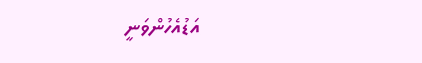އަޑުއެހުންވަނީ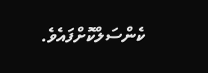ކެންސަލްކޮށްފައެވެ.